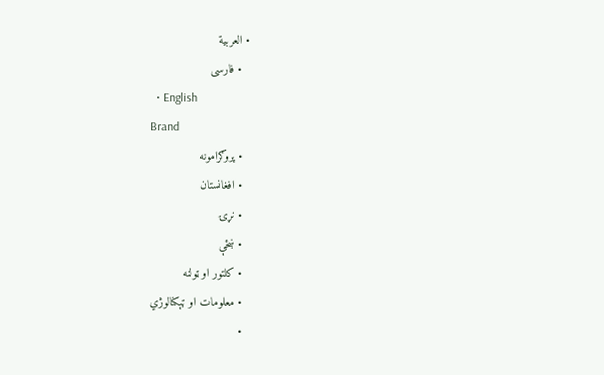• العربية
  • فارسی
  • English
Brand
  • پروګرامونه
  • افغانستان
  • نړۍ
  • ښځې
  • کلتور او ټولنه
  • معلومات او ټېکنالوژي
  •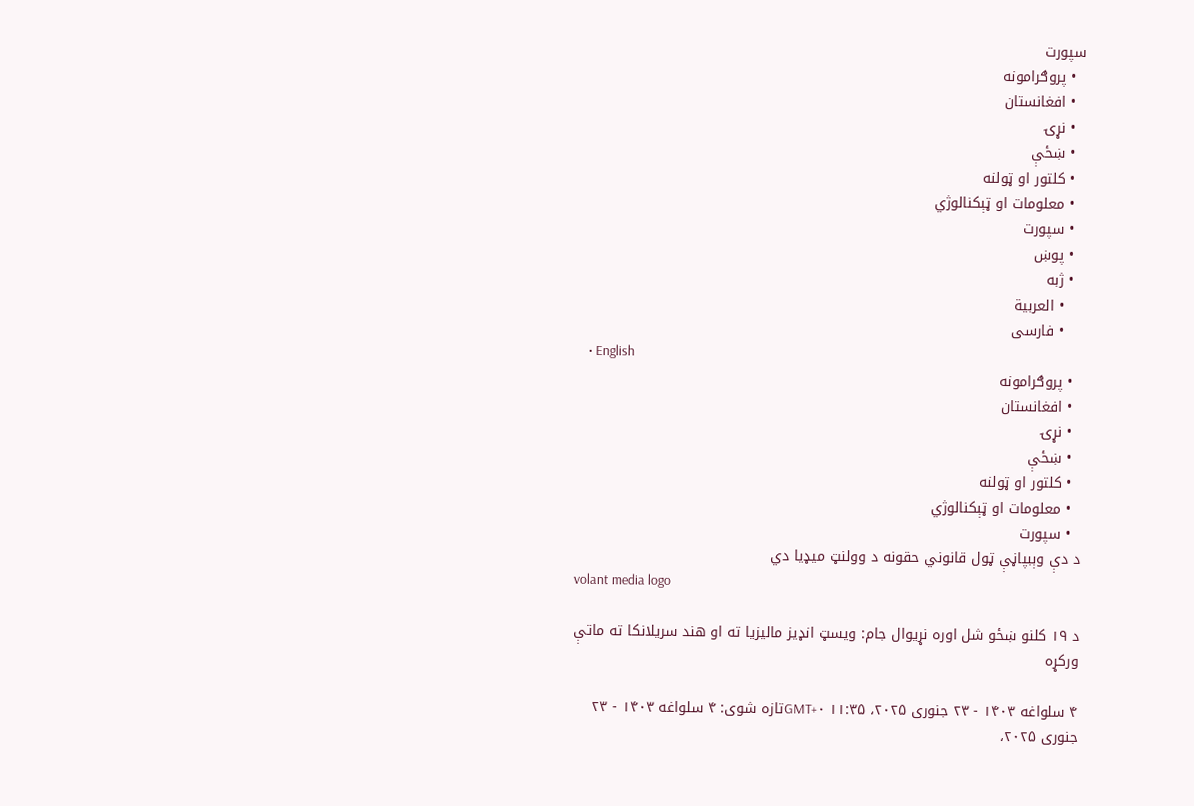سپورت
  • پروګرامونه
  • افغانستان
  • نړۍ
  • ښځې
  • کلتور او ټولنه
  • معلومات او ټېکنالوژي
  • سپورت
  • پوښ
  • ژبه
    • العربية
    • فارسی
    • English
  • پروګرامونه
  • افغانستان
  • نړۍ
  • ښځې
  • کلتور او ټولنه
  • معلومات او ټېکنالوژي
  • سپورت
د دې وېبپاڼې ټول قانوني حقونه د وولنټ میډیا دي
volant media logo

د ۱۹ کلنو ښځو شل اوره نړیوال جام: ویسټ انډيز ماليزیا ته او هند سریلانکا ته ماتې ورکړه

۴ سلواغه ۱۴۰۳ - ۲۳ جنوری ۲۰۲۵، ۱۱:۳۵ GMT+۰تازه شوی: ۴ سلواغه ۱۴۰۳ - ۲۳ جنوری ۲۰۲۵،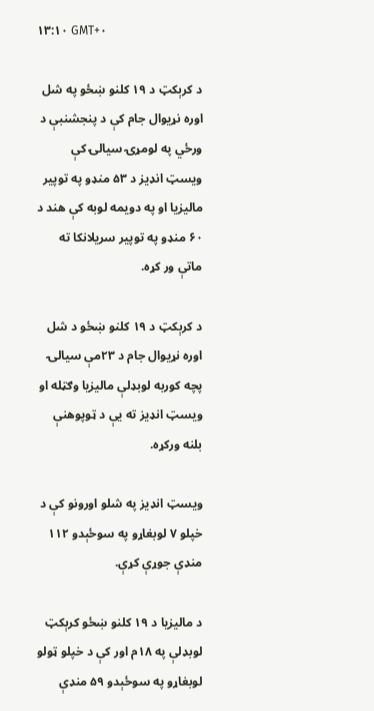۱۳:۱۰ GMT+۰

د کرېکټ د ۱۹ کلنو ښځو په شل اوره نړيوال جام کې د پنجشنبې د ورځي په لومړۍ سیالۍ کې ويسټ انډيز د ۵۳ منډو په توپير ماليزیا او په دویمه لوبه کې هند د ۶۰ منډو په توپیر سریلانکا ته ماتې ور کړه.

د کرېکټ د ۱۹ کلنو ښځو د شل اوره نړيوال جام د ۲۳مې سيالۍ پچه کوربه لوبډلې ماليزيا وګټله او ويسټ انډيز ته یې د ټوپوهنې بلنه ورکړه.

ویسټ انډيز په شلو اورونو کې د خپلو ۷ لوبغاړو په سوځېدو ۱۱۲ منډې جوړې کړې.

د ماليزيا د ۱۹ کلنو ښځو کرېکټ لوبډلې په ۱۸م اور کې د خپلو ټولو لوبغاړو په سوځېدو ۵۹ منډې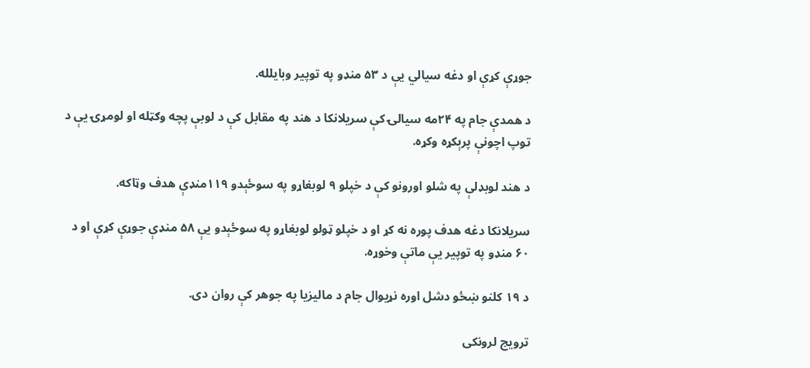جوړې کړې او دغه سیالي یې د ۵۳ منډو په توپير وبایلله.

د همدې جام په ۲۴مه سيالۍ کې سریلانکا د هند په مقابل کې د لوبې پچه وګټله او لومړۍ يې د توپ اچونې پرېکړه وکړه.

د هند لوبډلې په شلو اورونو کې د خپلو ۹ لوبغاړو په سوځېدو ۱۱۹منډې هدف وټاکه.

سريلانکا دغه هدف پوره نه کړ او د خپلو ټولو لوبغاړو په سوځېدو یې ۵۸ منډې جوړې کړې او د ۶۰ منډو په توپير يې ماتې وخوړه.

د ۱۹ کلنو ښځو دشل اوره نړیوال جام د مالیزیا په جوهر کې روان دی.

ترویج لرونکی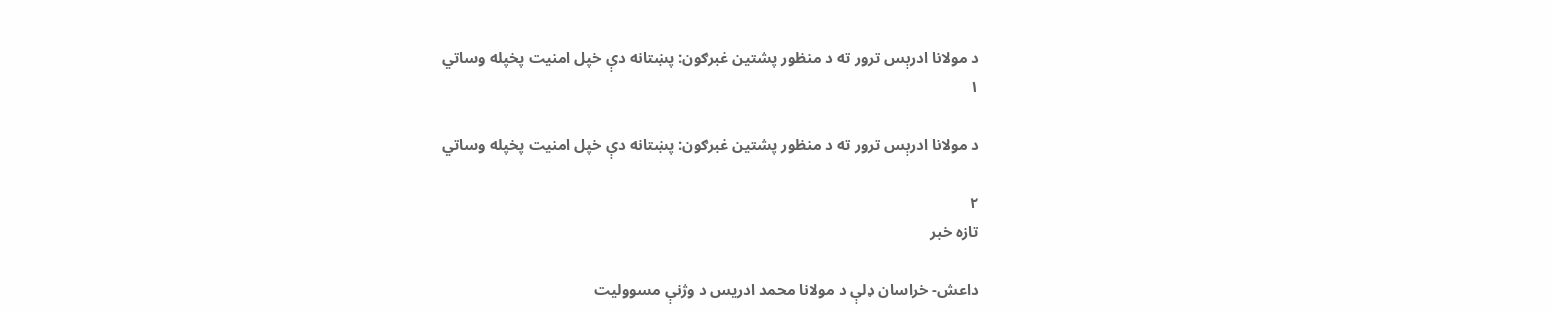د مولانا ادرېس ترور ته د منظور پشتین غبرګون: پښتانه دې خپل امنیت پخپله وساتي
۱

د مولانا ادرېس ترور ته د منظور پشتین غبرګون: پښتانه دې خپل امنیت پخپله وساتي

۲
تازه خبر

داعش- خراسان ډلې د مولانا محمد ادریس د وژنې مسوولیت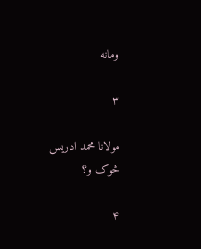ومانه

۳

مولانا محمد ادریس څوک و؟

۴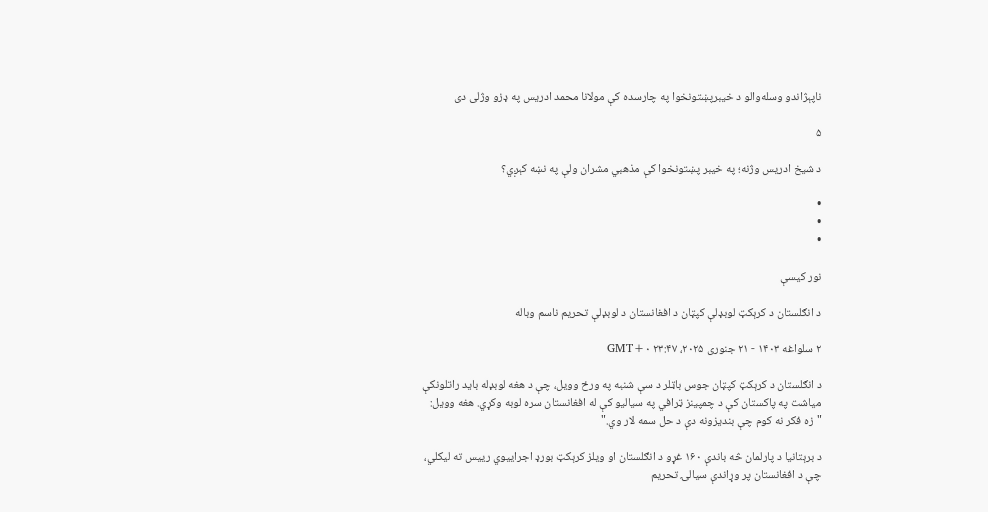ناپېژاندو وسله‌والو د خیبرپښتونخوا په چارسده کې مولانا محمد ادریس په ډزو وژلی دی

۵

د شیخ ادریس وژنه؛ په خیبر پښتونخوا کې مذهبي مشران ولې په نښه کېږي؟

•
•
•

نور کیسې

د انګلستان د کرېکټ لوبډلې کپټان د افغانستان د لوبډلې تحریم ناسم وباله

۲ سلواغه ۱۴۰۳ - ۲۱ جنوری ۲۰۲۵، ۲۳:۴۷ GMT+۰

د انګلستان د کرېکټ کپټان جوس باټلر د سې شنبه په ورځ وویل، چې د هغه لوبډله باید راتلونکې میاشت په پاکستان کې د چمپینز ټرافي په سیالیو کې له افغانستان سره لوبه وکړي. هغه وويل: "زه فکر نه کوم چې بندیزونه دې د حل سمه لار وي."

د برېتانیا د پارلمان څه باندې ۱۶۰ غړو د انګلستان او ویلز کرېکټ بورډ اجراییوي رییس ته لیکلي، چې د افغانستان پر وړاندې سیالۍ تحریم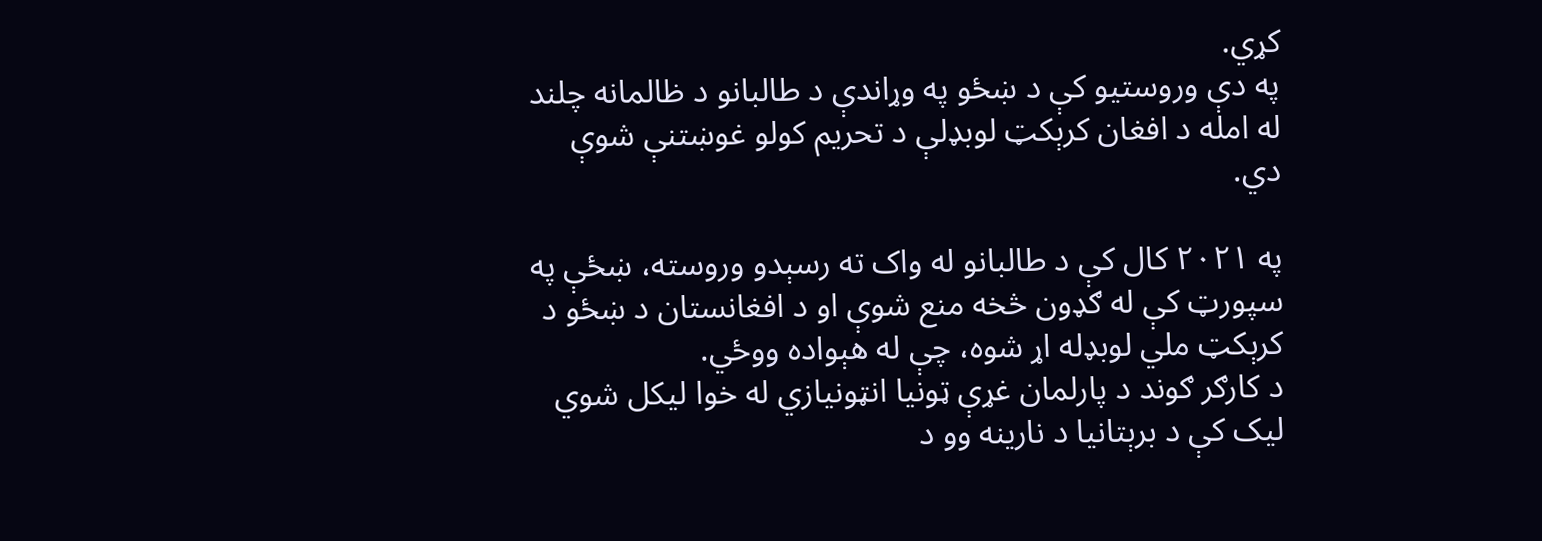کړي.
په دې وروستیو کې د ښځو په وړاندې د طالبانو د ظالمانه چلند له امله د افغان کرېکټ لوبډلې د تحریم کولو غوښتنې شوې دي.

په ۲۰۲۱ کال کې د طالبانو له واک ته رسېدو وروسته، ښځې په سپورټ کې له ګډون څخه منع شوې او د افغانستان د ښځو د کرېکټ ملي لوبډله اړ شوه، چې له هېواده ووځي.
د کارګر ګوند د پارلمان غړې ټونیا انټونیازي له خوا لیکل شوي لیک کې د برېتانیا د نارینه وو د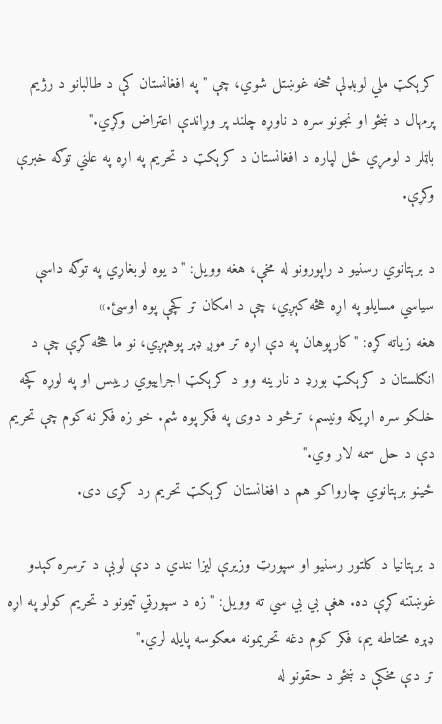کرېکټ ملي لوبډلې څخه غوښتل شوي، چې "په افغانستان کې د طالبانو د رژیم پرمهال د ښځو او نجونو سره د ناوړه چلند پر وړاندې اعتراض وکړي."
باټلر د لومړي ځل لپاره د افغانستان د کرېکټ د تحریم په اړه په علني توګه خبرې وکړې.

د برېتانوي رسنیو د راپورونو له مخې، هغه وویل: "د یوه لوبغاړي په توګه داسې سیاسي مسایلو په اړه هڅه کېږي، چې د امکان تر کچې پوه اوسئ.»
هغه زیاته کړه: "کارپوهان په دې اړه تر موږ ډېر پوهېږي، نو ما هڅه کړې چې د انګلستان د کرېکټ بورډ د نارینه وو د کرېکټ اجراییوي رییس او په لوړه کچه خلکو سره اړیکه ونیسم، ترڅو د دوی په فکر پوه شم. خو زه فکر نه کوم چې تحریم دې د حل سمه لار وي."
ځینو برېتانوي چارواکو هم د افغانستان کرېکټ تحریم رد کړی دی.

د برېتانیا د کلتور رسنیو او سپورټ وزیرې لیزا نندي د دې لوبې د ترسره کېدو غوښتنه کړې ده. هغې بي بي سي ته وویل: "زه د سپورټي ټیمونو د تحریم کولو په اړه ډېره محتاطه یم، فکر کوم دغه تحریمونه معکوسه پایله لري."
تر دې مخکې د ښځو د حقونو له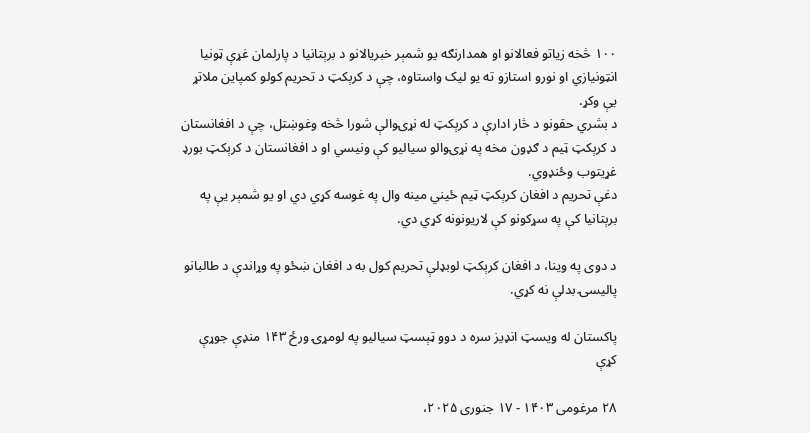۱۰۰ څخه زیاتو فعالانو او همدارنګه یو شمېر خبریالانو د برېتانیا د پارلمان غړې ټونیا انټونیازي او نورو استازو ته یو لیک واستاوه، چې د کرېکټ د تحریم کولو کمپاین ملاتړ یې وکړ.
د بشري حقونو د څار ادارې د کرېکټ له نړۍوالې شورا څخه وغوښتل، چې د افغانستان د کرېکټ ټیم د ګډون مخه په نړۍوالو سیالیو کې ونیسي او د افغانستان د کرېکټ بورډ غړیتوب وځنډوي.
دغې تحریم د افغان کرېکټ ټیم ځیني مینه وال په غوسه کړي دي او یو شمېر یې په برېتانیا کې په سړکونو کې لاریونونه کړي دي.

د دوی په وینا، د افغان کرېکټ لوبډلې تحریم کول به د افغان ښځو په وړاندې د طالبانو پالیسۍ بدلې نه کړي.

پاکستان له ويسټ انډيز سره د دوو ټېسټ سیالیو په لومړۍ ورځ ۱۴۳ منډې جوړې کړې

۲۸ مرغومی ۱۴۰۳ - ۱۷ جنوری ۲۰۲۵،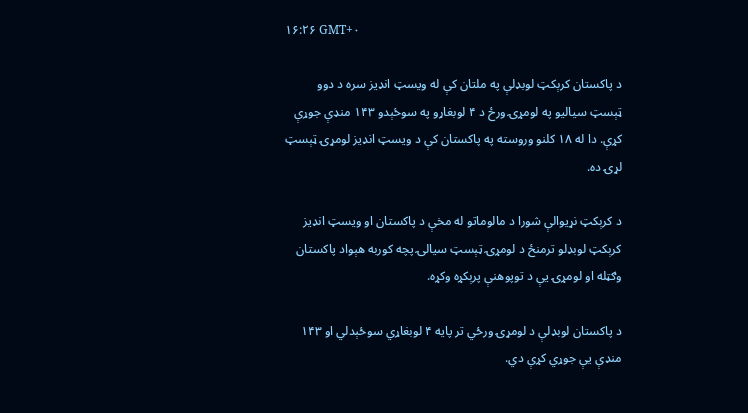۱۶:۲۶ GMT+۰

د پاکستان کرېکټ لوبډلې په ملتان کې له ويسټ انډيز سره د دوو ټېسټ سیالیو په لومړۍ ورځ د ۴ لوبغاړو په سوځېدو ۱۴۳ منډې جوړې کړې. دا له ۱۸ کلنو وروسته په پاکستان کې د ويسټ انډيز لومړۍ ټېسټ لړۍ ده.

د کرېکټ نړيوالې شورا د مالوماتو له مخې د پاکستان او ويسټ انډيز کرېکټ لوبډلو ترمنځ د لومړۍ ټېسټ سيالۍ پچه کوربه هېواد پاکستان وګټله او لومړۍ يې د توپوهنې پرېکړه وکړه.

د پاکستان لوبډلې د لومړۍ ورځي تر پایه ۴ لوبغاړي سوځېدلي او ۱۴۳ منډې يې جوړي کړې دي.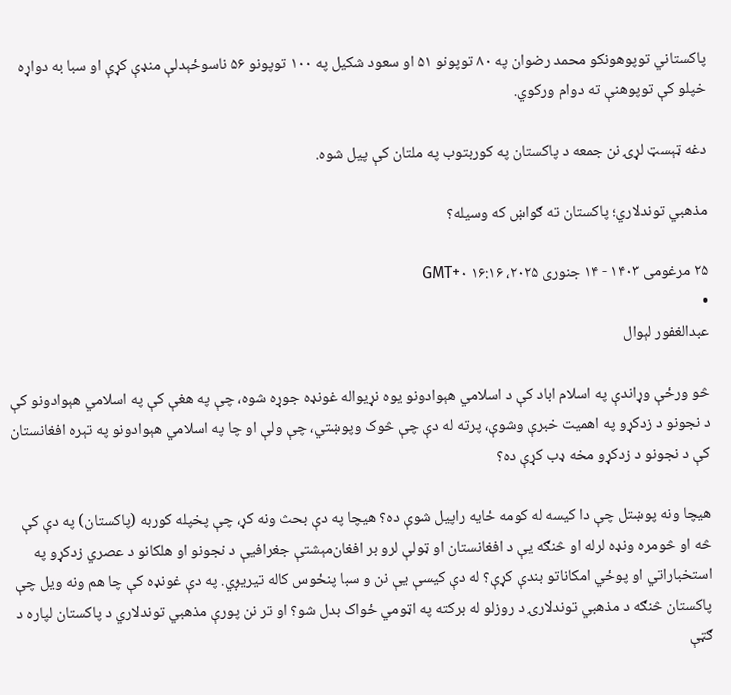پاکستاني توپوهونکو محمد رضوان په ۸۰ توپونو ۵۱ او سعود شکيل په ۱۰۰ توپونو ۵۶ ناسوځېدلې منډې کړې او سبا به دواړه خپلو کې توپوهنې ته دوام ورکوي.

دغه ټېسټ لړۍ نن جمعه د پاکستان په کوربتوب په ملتان کې پيل شوه.

مذهبي توندلاري؛ پاکستان ته ګواښ که وسیله؟

۲۵ مرغومی ۱۴۰۳ - ۱۴ جنوری ۲۰۲۵، ۱۶:۱۶ GMT+۰
•
عبدالغفور لېوال

څو ورځې وړاندې په اسلام اباد کې د اسلامي هېوادونو یوه نړیواله غونډه جوړه شوه، چې په هغې کې په اسلامي هېوادونو کې د نجونو د زدکړو په اهمیت خبرې وشوې، پرته له دې چې څوک وپوښتي، چې ولې او چا په اسلامي هېوادونو په تېره افغانستان کې د نجونو د زدکړو مخه ډب کړې ده؟

هیچا ونه پوښتل چې دا کیسه له کومه ځایه راپیل شوې ده؟ هیچا په دې بحث ونه کړ، چې پخپله کوربه (پاکستان) په دې کې څه او څومره ونډه لرله او څنګه یې د افغانستان او ټولې لرو بر افغان‌مېشتې جغرافیې د نجونو او هلکانو د عصري زدکړو په استخباراتي او پوځي امکاناتو بندې کړې؟ له دې کیسې یې نن و سبا پنځوس کاله تیریږي. په دې غونډه کې چا هم ونه ویل چې پاکستان څنګه د مذهبي توندلارۍ د روزلو له برکته په اټومي ځواک بدل شو؟ او تر نن پورې مذهبي توندلاري د پاکستان لپاره د ګټې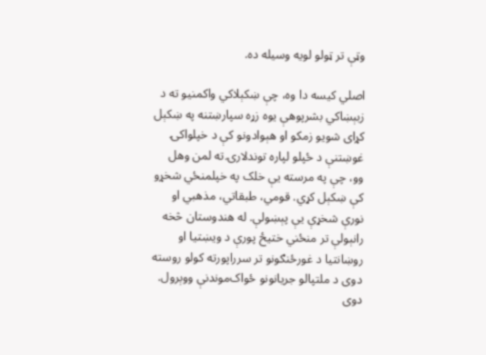وټې تر ټولو لویه وسیله ده.

اصلي کیسه دا وه، چې ښکېلاکي واکمنیو ته د زبېښاکي بشرپوهې یوه زړه سپارښتنه په ښکېل کړای شویو زمکو او هېوادونو کې د خپلواکۍ غوښتنې د ځپلو لپاره توندلارۍ ته لمن وهل وو، چې په مرسته یې خلک په خپلمنځي شخړو کې ښکېل کړي. قومي، طبقاتي، مذهبي او نورې شخړې یې پېښولې. له هندوستان څخه رانېولې تر منځني ختيځ پورې د ویښتیا او روښانتیا د غورځنګونو تر سرراپورته کولو روسته دوی د ملتپالو جریانونو ځواک‌موندنې ووېرول. دوی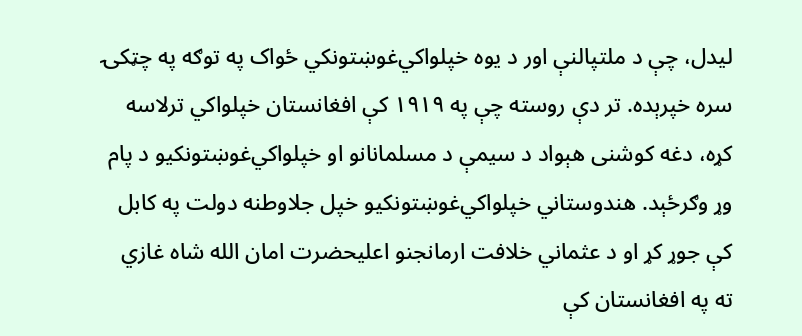لیدل، چې د ملتپالنې اور د یوه خپلواکي‌غوښتونکي ځواک په توګه په چټکۍ سره خپرېده. تر دې روسته چې په ۱۹۱۹ کې افغانستان خپلواکي ترلاسه کړه، دغه کوشنی هېواد د سیمې د مسلمانانو او خپلواکي‌غوښتونکیو د پام وړ وګرځېد. هندوستاني خپلواکي‌غوښتونکیو خپل جلاوطنه دولت په کابل کې جوړ کړ او د عثماني خلافت ارمانجنو اعلیحضرت امان الله شاه غازي ته په افغانستان کې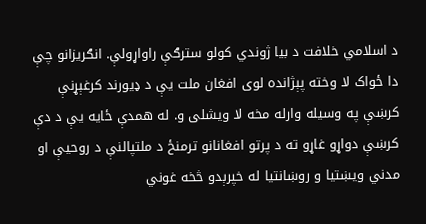د اسلامي خلافت د بیا ژوندي کولو سترګې راواړولې. انګریزانو چې دا ځواک لا وخته پېژانده لوی افغان ملت یې د ډیورند کرغېړنې کرښې په وسیله وارله مخه لا ویشلی و. له همدې ځایه یې د دې کرښې دواړو غاړو ته د پرتو افغانانو ترمنځ د ملتپالنې د روحیې او مدني ویښتیا و روښانتیا له خپرېدو څخه غوني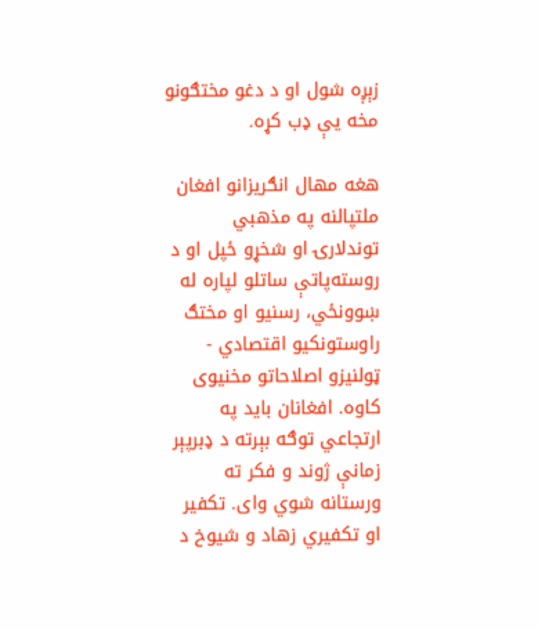زېږه شول او د دغو مختګونو مخه یې ډب کړه.

هغه مهال انګریزانو افغان ملتپالنه په مذهبي توندلارۍ او شخړو ځپل او د روسته‌پاتې ساتلو لپاره له ښوونځي، رسنیو او مختګ راوستونکیو اقتصادي - ټولنیزو اصلاحاتو مخنیوی کاوه. افغانان باید په ارتجاعي توګه بېرته د ډبرپېر زمانې ژوند و فکر ته ورستانه شوي وای. تکفیر او تکفیري زهاد و شیوخ د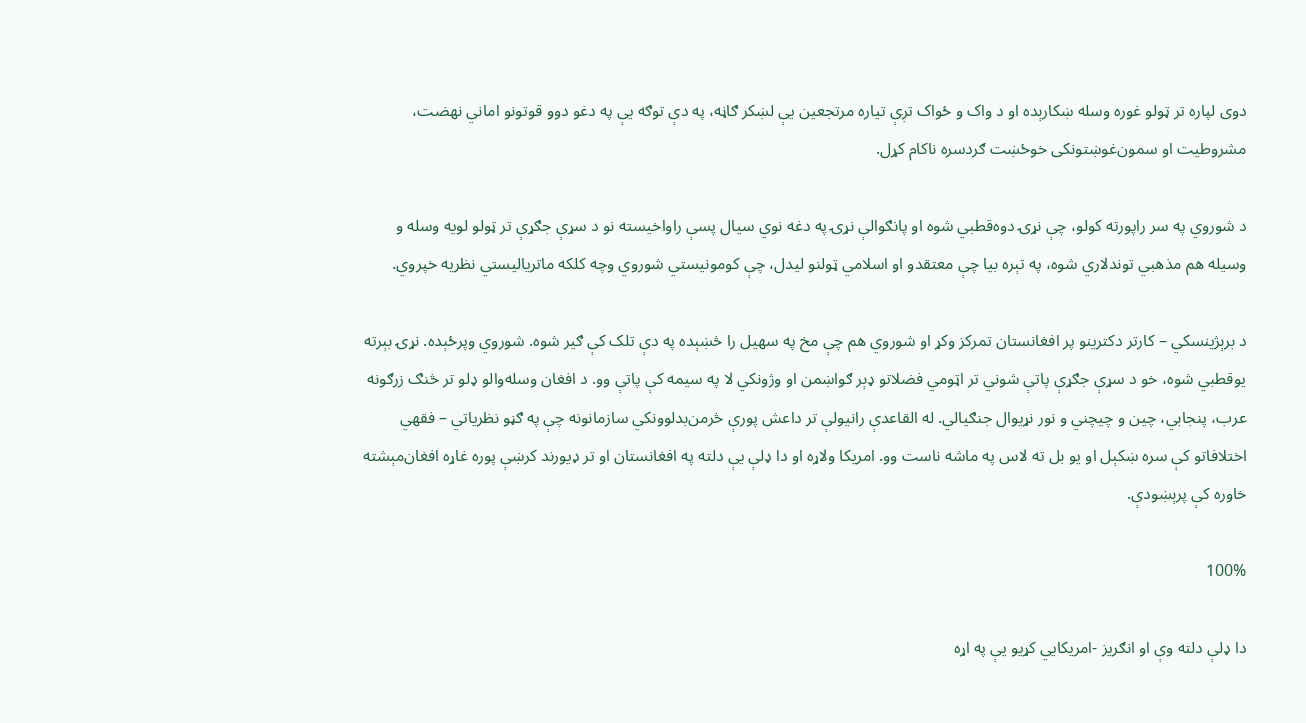دوی لپاره تر ټولو غوره وسله ښکارېده او د واک و ځواک تږې تیاره مرتجعین یې لښکر ګاڼه، په دې توګه یې په دغو دوو قوتونو اماني نهضت، مشروطیت او سمون‌غوښتونکی خوځښت ګردسره ناکام کړل.

د شوروي په سر راپورته کولو، چې نړۍ دوه‌قطبي شوه او پانګوالې نړۍ په دغه نوي سیال پسې راواخیسته نو د سړې جګړې تر ټولو لویه وسله و وسیله هم مذهبي توندلاري شوه، په تېره بیا چې معتقدو او اسلامي ټولنو لیدل، چې کومونیستي شوروي وچه کلکه ماتریالیستي نظریه خپروي.

د برېژینسکي – کارتر دکترینو پر افغانستان تمرکز وکړ او شوروي هم چې مخ په سهیل را څښېده په دې تلک کې ګیر شوه. شوروي وپرځېده. نړۍ بېرته یوقطبي شوه، خو د سړې جګړې پاتې شوني تر اټومي فضلاتو ډېر ګواښمن او وژونکي لا په سیمه کې پاتې وو. د افغان وسله‌والو ډلو تر څنګ زرګونه عرب، پنجابي، چین و چیچني و نور نړیوال جنګیالي. له القاعدې رانیولې تر داعش پورې څرمن‌بدلوونکي سازمانونه چې په ګڼو نظریاتي – فقهي اختلافاتو کې سره ښکېل او یو بل ته لاس په ماشه ناست وو. امریکا ولاړه او دا ډلې یې دلته په افغانستان او تر ډیورند کرښې پوره غاړه افغان‌مېشته خاوره کې پرېښودې.

100%

دا ډلې دلته وې او انګریز -امریکايي کړیو یې په اړه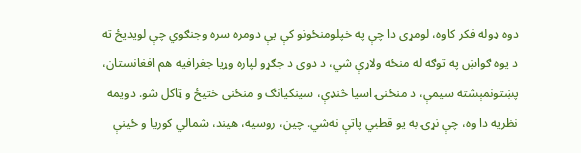دوه ډوله فکر کاوه، لومړی دا چې په خپلومنځونو کې یې دومره سره وجنګوي چې لویدیځ ته د یوه ګواښ په توګه له منځه ولاړې شي، د دوی د جګړو لپاره وړیا جغرافیه هم افغانستان، پښتونمېشته سیمې، د منځنۍ اسیا څنډې، سینکیانګ و منځنی ختیځ و ټاکل شو. دویمه نظریه دا وه، چې نړۍ به یو قطبي پاتې نه‌شي. چین، روسیه، هیند، شمالي کوریا و ځینې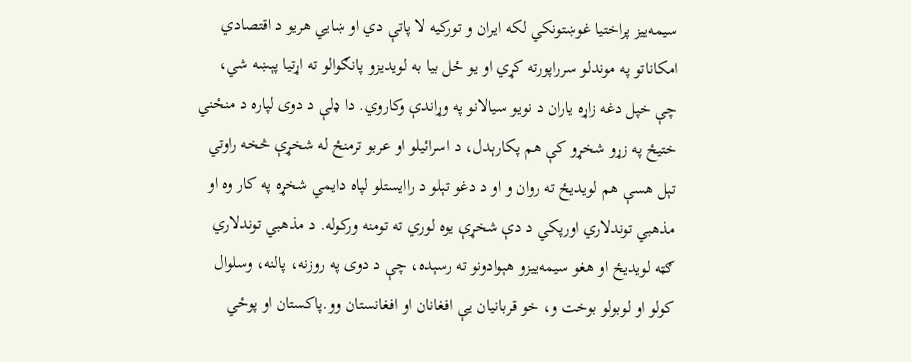سیمه‌ییز پراختیا غوښتونکي لکه ایران و تورکیه لا پاتې دي او ښايي هریو د اقتصادي امکاناتو په موندلو سرراپورته کړي او یو ځل بیا به لویدیزو پانګوالو ته اړتیا پېښه شي، چې خپل دغه زاړه یاران د نویو سیالانو په وړاندې وکاروي. دا ډلې د دوی لپاره د منځني ختیځ په زړو شخړو کې هم پکارېدل، د اسرائیلو او عربو ترمنځ له شخړې څخه راوتي تېل هسې هم لویدیځ ته روان و او د دغو تېلو د راایستلو لپاه دایمي شخړه په کار وه او مذهبي توندلاري اورپکي د دې شخړې یوه لوري ته تومنه ورکوله. د مذهبي توندلاري ګټه لویدیځ او هغو سیمه‌‌ییزو هېوادونو ته رسېده، چې د دوی په روزنه، پالنه، وسلوال کولو او لوبولو بوخت و، خو قربانیان یې افغانان او افغانستان وو.پاکستان او پوځي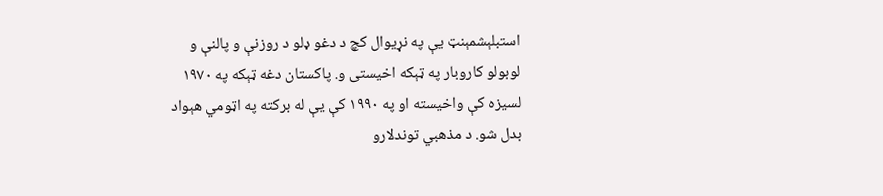استبلېشمېنټ یې په نړیوال کچ د دغو ډلو د روزنې و پالنې و لوبولو کاروبار په ټېکه اخیستی و. پاکستان دغه ټېکه په ۱۹۷۰ لسیزه کې واخیسته او په ۱۹۹۰ کې یې له برکته په اټومي هېواد بدل شو. د مذهبي توندلارو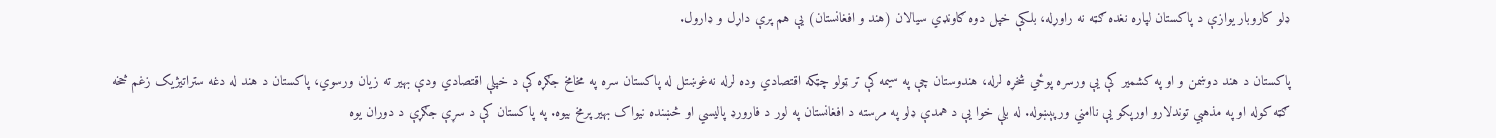ډلو کاروبار یوازې د پاکستان لپاره نغده ګټه نه راوړله، بلکې خپل دوه ګاونډي سیالان (هند و افغانستان) یې هم پرې داړل و ډارول.

پاکستان د هند دوښمن و او په کشمیر کې یې ورسره پوځي شخړه لرله، هندوستان چې په سیمه کې تر ټولو چټکه اقتصادي وده لرله نه‌غوښتل له پاکستان سره په مخامخ جګړه کې د خپلې اقتصادي ودې بهیر ته زیان ورسوي، پاکستان د هند له دغه ستراتيژيک زغم څخه ګټه کوله او په مذهبي توندلارو اورپکو یې ناامني ورپېښوله. له بلې خوا یې د همدې ډلو په مرسته د افغانستان په لور د فارورډ پالیسي او څښنده نیواک بهیر پرمخ بیوه. په پاکستان کې د سړې جګړې د دوران یوه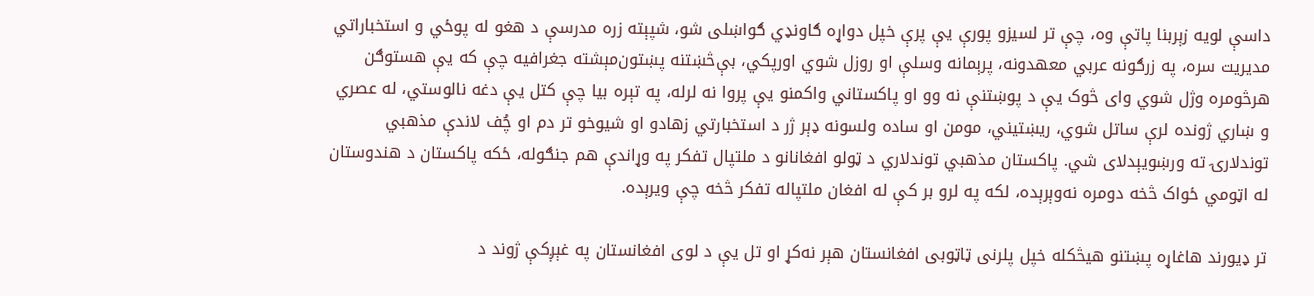داسې لویه زېربنا پاتې وه، چې تر لسیزو پورې یې پرې خپل دواړه ګاونډي ګواښلی شو، شپېته زره مدرسې د هغو له پوځي و استخباراتي مدیریت سره، په زرګونه عربي معهدونه، پرېمانه وسلې او روزل شوي اورپکي، بې‌څښتنه پښتون‌مېشته جغرافیه چې که یې هستوګن هرڅومره وژل شوي وای څوک یې د پوښتنې نه وو او پاکستاني واکمنو یې پروا نه لرله، په تېره بیا چې کتل یې دغه نالوستي، له عصري و ښاري ژونده لرې ساتل شوي، ریښتیني، مومن او ساده ولسونه ډېر ژر د استخبارتي زهادو او شیوخو تر دم او چُف لاندې مذهبي توندلارۍ ته ورښویېدلای شي. پاکستان مذهبي توندلاري د ټولو افغانانو د ملتپال تفکر په وړاندې هم جنګوله، ځکه پاکستان د هندوستان له اټومي ځواک څخه دومره نه‌وېرېده، لکه په لرو بر کې له افغان ملتپاله تفکر څخه چې ویرېده.

تر ډيورند هاغاړه پښتنو هيڅکله خپل پلرنی ټاټوبی افغانستان هېر نه‌کړ او تل یې د لوی افغانستان په غېږکې ژوند د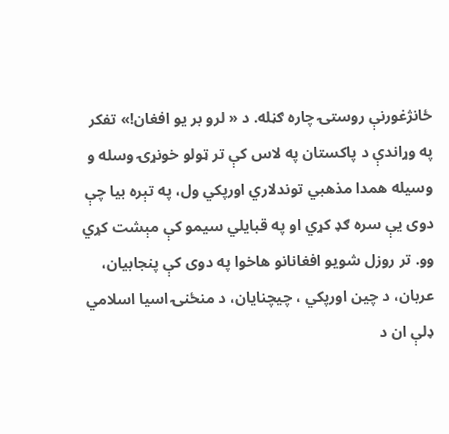ځانژغورنې روستۍ چاره ګڼله. د « لرو بر یو افغان!» تفکر په وړاندې د پاکستان په لاس کې تر ټولو خونړۍ وسله و وسیله همدا مذهبي توندلاري اورپکي ول، په تېره بیا چې دوی یې سره ګډ کړي او په قبایلي سیمو کې مېشت کړي وو. تر روزل شویو افغانانو هاخوا په دوی کې پنجابیان، عربان، د چین اورپکي ، چیچنایان، د منځنۍ اسیا اسلامي ډلې ان د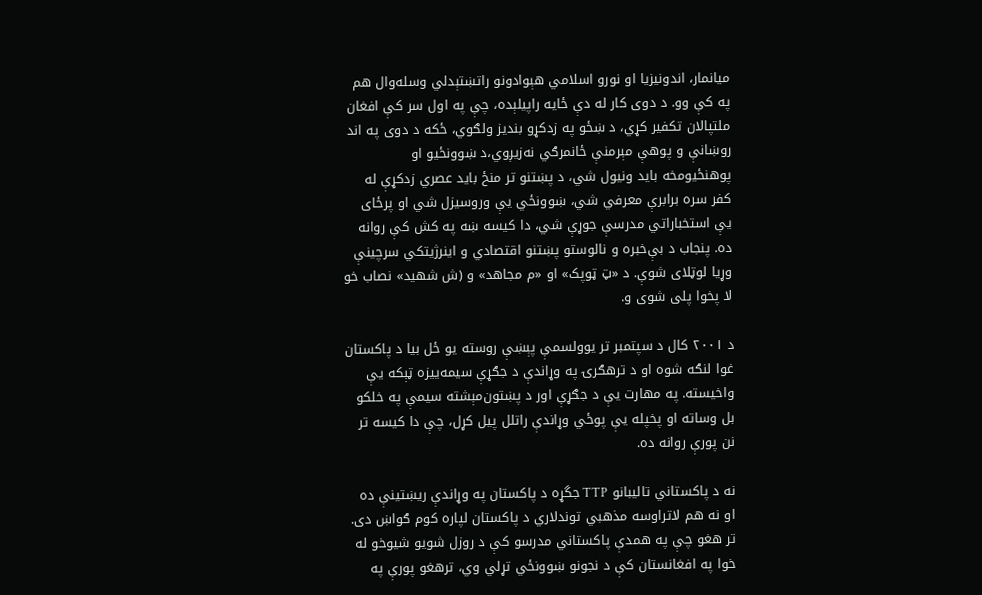میانمار، اندونیزیا او نورو اسلامي هېوادونو راتښتېدلي وسله‌وال هم په کې وو. د دوی کار له دې ځایه راپيلېده، چې په اول سر کې افغان ملتپالان تکفیر کړي، د ښځو په زدکړو بندیز ولګوي، ځکه د دوی په اند روښانې و پوهې مېرمنې ځانمرګي نه‌زیږوي،د ښوونځیو او پوهنځیومخه باید ونیول شي، د پښتنو تر منځ باید عصري زدکړې له کفر سره برابرې معرفي شي، ښوونځي یې وروسیزل شي او پرځای یې استخباراتي مدرسې جوړې شي، دا کیسه ښه په کش کې روانه ده. پنجاب د بې‌خبره و نالوستو پښتنو اقتصادي و اینرژیتکي سرچینې وړیا لوټلای شوې. د «ټ ټوپک» او «م مجاهد» و (ش شهید» نصاب خو لا پخوا پلی شوی و.

د ۲۰۰۱ کال د سپتمبر تر یوولسمې پېښې روسته یو ځل بیا د پاکستان غوا لنګه شوه او د ترهګرۍ په وړاندې د جګړې سیمه‌ییزه ټېکه یې واخیسته. په مهارت یې د جګړې اور د پښتون‌مېشته سیمې په خلکو بل وساته او پخپله یې پوځي وړاندې راتلل پیل کړل، چې دا کیسه تر نن پورې روانه ده.

نه د پاکستاني تالیبانو TTP جگړه د پاکستان په وړاندې ریښتینې ده او نه هم لاتراوسه مذهبي توندلاري د پاکستان لپاره کوم ګواښ دی. تر هغو چې په همدې پاکستاني مدرسو کې د روزل شویو شیوخو له خوا په افغانستان کې د نجونو ښوونځي تړلي وي، ترهغو پورې په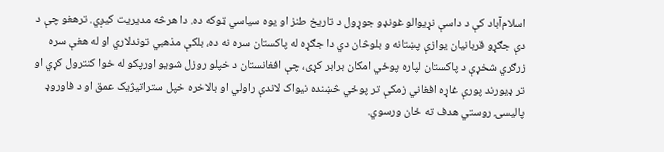اسلام‌آباد کې د داسې نړیوالو غونډو جوړول د تاریخ طنز او یوه سیاسي ټوکه ده. دا هرڅه مدیریت کیږي. ترهغو چې د دې جګړو قربانیان یوازې پښتانه و بلوڅان دي دا جګړه له پاکستان سره نه ده، بلکې مذهبي توندلاري او له هغې سره زرګري شخړې د پاکستان لپاره پوځي امکان برابر کړی، چې افغانستان د خپلو روزل شویو اورپکو له خوا کنترول کړي او تر ډيورند پورې غاړه افغاني زمکې تر پوځي څښنده نیواک لاندې راولي او بالاخره خپل ستراتيژيک عمق او د فاوروډ پالیسۍ روستي هدف ته ځان ورسوي.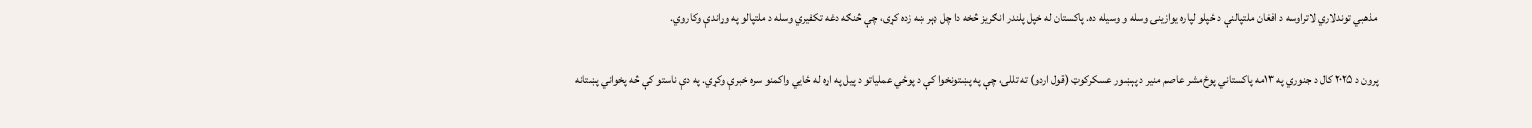مذهبي توندلاري لاتراوسه د افغان ملتپالنې د ځپلو لپاره یوازینۍ وسله و وسیله ده. پاکستان له خپل پلندر انګریز څخه دا چل ډېر ښه زده کړی، چې څنګه دغه تکفیري وسله د ملتپالو په وړاندې وکاروي.

پرون د ۲۰۲۵ کال د جنوري په ۱۳مه پاکستاني پوځ‌مشر عاصم منیر د پېښور عسکرکوټ (قول اردو) ته تللی، چې په پښتونخوا کې د پوځي عملیاتو د پیل په اړه له ځايي واکمنو سره خبرې وکړي. په دې ناستو کې څه پخواني پښتانه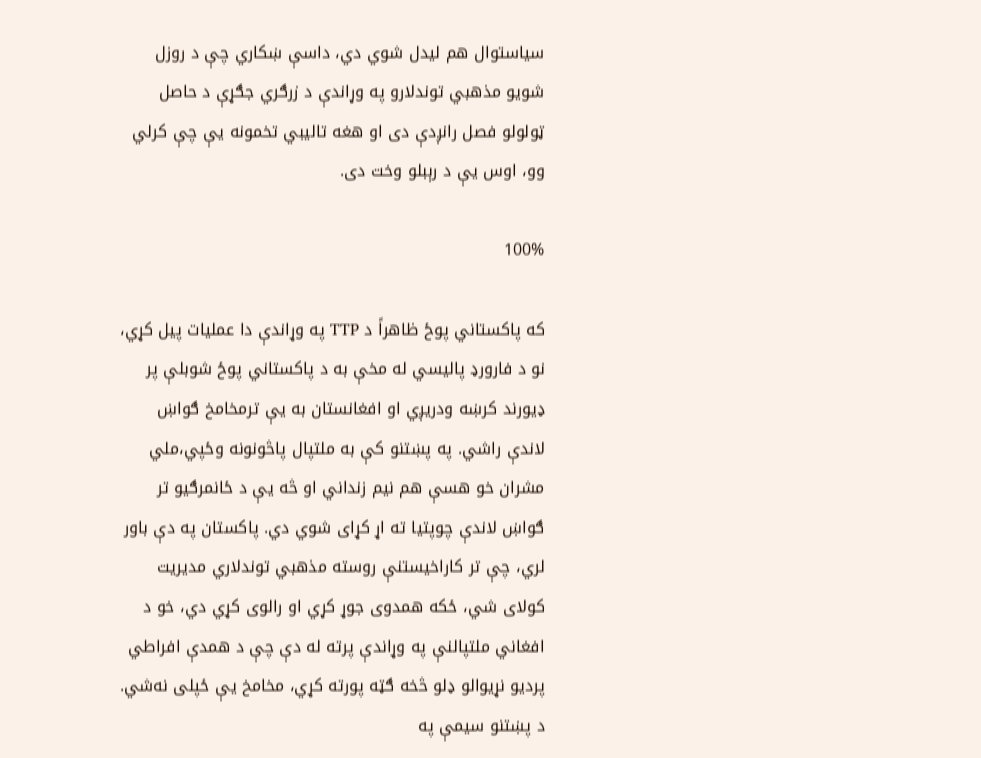سیاستوال هم لیدل شوي دي، داسې ښکاري چې د روزل شویو مذهبي توندلارو په وړاندې د زرګري جګړې د حاصل ټولولو فصل رانږدې دی او هغه تالیبي تخمونه یې چې کرلي وو، اوس یې د رېبلو وخت دی.

100%

که پاکستاني پوځ ظاهراً د TTP په وړاندې دا عملیات پیل کړي، نو د فارورډ پالیسي له مخې به د پاکستاني پوځ شوبلې پر ډیورند کرښه ودریږي او افغانستان به یې ترمخامخ ګواښ لاندې راشي. په پښتنو کې به ملتپال پاڅونونه وځپي،ملي مشران خو هسې هم نیم زنداني او څه یې د ځانمرګیو تر ګواښ لاندې چوپتیا ته اړ کړای شوي دي. پاکستان په دې باور لري، چې تر کاراخیستنې روسته مذهبي توندلاري مدیریت کولای شي، ځکه همدوی جوړ کړي او رالوی کړي دي، خو د افغاني ملتپالنې په وړاندې پرته له دې چې د همدې افراطي پردیو نړیوالو ډلو څخه ګټه پورته کړي، مخامخ یې ځپلی نه‌شي. د پښتنو سیمې په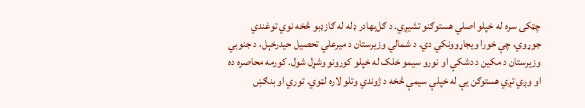چټکۍ سره له خپلو اصلي هستوګنو تشیږي. د ګل‌بهادر ډله له ګازډبو څخه نوي توغندي جوړوي، چې خورا ویجاړوونکي دي. د شمالي وزیرستان د میرعلي تحصیل حیدرخېل، د جنوبي وزیرستان د مکین د دشکې او نورو سیمو خلک له خپلو کورونو وشړل شول. کورمه محاصره ده او وږي تږي هستوګن یې له خپلې سیمې څخه د ژوندي وتلو لاره لټوي. توري او بنګښ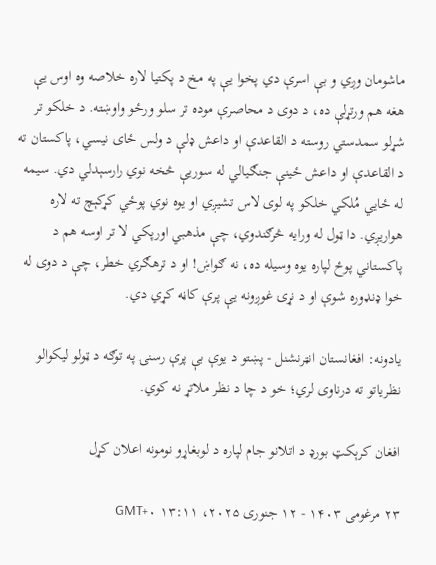ماشومان وږي و بې اسرې دي پخوا یې په مخ د پکتیا لاره خلاصه وه اوس یې هغه هم ورتړلې ده، د دوی د محاصرې موده تر سلو ورځو واوښته. د خلکو تر شړلو سمدستي روسته د القاعدې او داعش ډلې د ولس ځای نیسي، پاکستان ته د القاعدې او داعش ځینې جنګیالي له سوریې څخه نوي رارسېدلي دي. سیمه له ځايي مُلکي خلکو په لوی لاس تشیږي او یوه نوي پوځي کړکېچ ته لاره هواريږي. دا ټول له ورایه څرګندوي، چې مذهبي اورپکي لا تر اوسه هم د پاکستاني پوځ لپاره یوه وسیله ده، نه ګواښ! او د ترهګري خطر، چې د دوی له خوا ډنډوره شوې او د نړۍ غوږونه یې پرې کاڼه کړي دي.

یادونه: افغانستان انټرنشنل - پښتو د یوې بې پرې رسنۍ په توګه د ټولو لیکوالو نظریاتو ته درناوی لري؛ خو د چا د نظر ملاتړ نه کوي.

افغان کرېکټ بورډ د اتلانو جام لپاره د لوبغاړو نومونه اعلان کړل

۲۳ مرغومی ۱۴۰۳ - ۱۲ جنوری ۲۰۲۵، ۱۳:۱۱ GMT+۰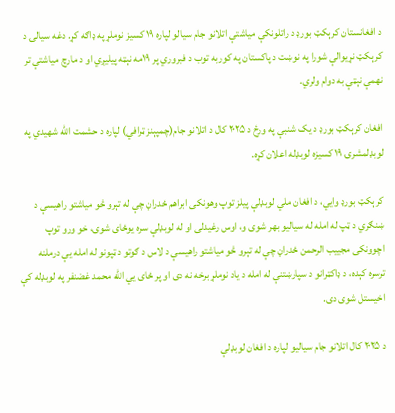د افغانستان کرېکټ بورډ د راتلونکې میاشتې اتلانو جام سیالو لپاره ۱۹ کسیز نوملړ په ډاګه کړ. دغه سیالۍ د کرېکټ نړیوالې شورا په نوښت د پاکستان په کوربه توب د فبروري پر ۱۹مه نېټه پیلیږي او د مارچ میاشتې تر نهمې نېټې به دوام ولري.

افغان کرېکټ بورډ د یک شنبې په ورځ د ۲۰۲۵ کال د اتلانو جام(چمپېنز ټرافي) لپاره د حشمت الله شهیدي په لوبډلمشرۍ ۱۹ کسیزه لوبډله اعلان کړه.

کرېکټ بورډ وايي، د افغان ملي لوبډلې پیلز توپ وهونکی ابراهم ځدراڼ چې له تېرو څو میاشتو راهیسې د ښنګري د ټپ له امله له سیالیو بهر شوی و، اوس رغیدلی او له لوبډلې سره یوځای شوی، خو ورو توپ اچوونکی مجییب الرحمن ځدراڼ چې له تېرو څو میاشتو راهیسې د لاس د ګوتو د ټپونو له امله یې درملنه ترسره کېده، د ډاکټرانو د سپارښتنې له امله د یاد نوملړ برخه نه دی او پر ځای یي الله محمد غضنفر په لوبډله کې اخیستل شوی دی.

د ۲۰۲۵ کال اتلانو جام سیالیو لپاره د افغان لوبډلې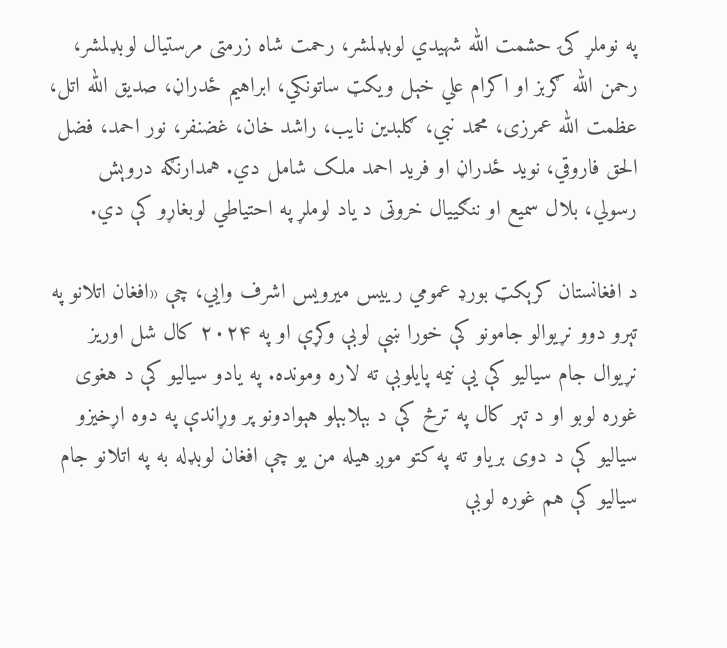په نوملړ کۍ حشمت الله شهیدي لوبډلمشر، رحمت شاه زرمتی مرستیال لوبډلمشر، رحمن الله ګربز او اکرام علي خېل ویکټ ساتونکي، ابراهیم ځدراڼ، صدیق الله اتل، عظمت الله عمرزی، محمد نبي، ګلبدین نایب، راشد خان، غضنفر، نور احمد، فضل الحق فاروقي، نوید ځدراڼ او فرید احمد ملک شامل دي. همدارنګه دروېش رسولي، بلال سمیع او ننګییال خروټی د یاد لوملړ په احتیاطي لوبغاړو کې دي.

د افغانستان کرېکټ بورډ عمومي رییس میرویس اشرف وايي، چې «افغان اتلانو په تېرو دوو نړیوالو جامونو کې خورا ښې لوبې وکړې او په ۲۰۲۴ کال شل اوریز نړیوال جام سیالیو کې یې نیمه پایلوبې ته لاره ومونده. په یادو سیالیو کې د هغوی غوره لوبو او د تېر کال په ترڅ کې د بېلابېلو هېوادونو پر وړاندې په دوه اړخیزو سیالیو کې د دوی بریاو ته په کتو موږ هیله من یو چې افغان لوبډله به په اتلانو جام سیالیو کې هم غوره لوبې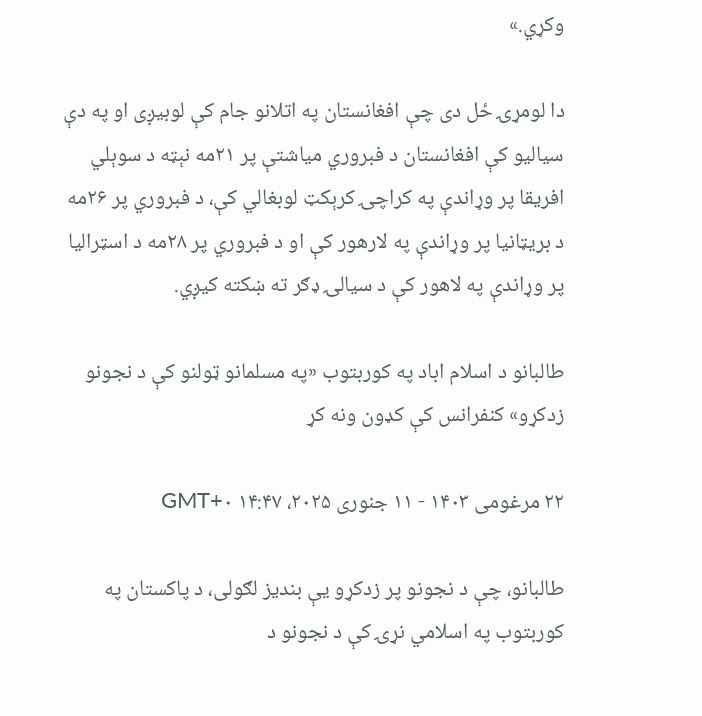وکړي.»

دا لومړۍ ځل دی چې افغانستان په اتلانو جام کې لوبیږی او په دې سیالیو کې افغانستان د فبروري میاشتې پر ۲۱مه نېټه د سوېلي افریقا پر وړاندې په کراچۍ کرېکټ لوبغالي کې، د فبروري پر ۲۶مه د بریټانیا پر وړاندې په لارهور کې او د فبروري پر ۲۸مه د اسټرالیا پر وړاندې په لاهور کې د سیالۍ ډګر ته ښکته کیږي.

طالبانو د اسلام اباد په کوربتوب «په مسلمانو ټولنو کې د نجونو زدکړو» کنفرانس کې کډون ونه کړ

۲۲ مرغومی ۱۴۰۳ - ۱۱ جنوری ۲۰۲۵، ۱۴:۴۷ GMT+۰

طالبانو، چې د نجونو پر زدکړو یې بندیز لګولی، د پاکستان په کوربتوب په اسلامي نړۍ کې د نجونو د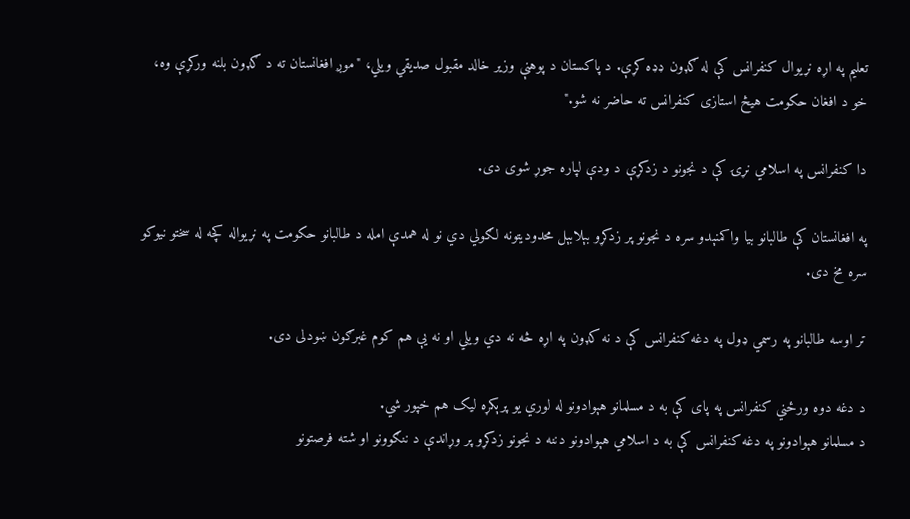تعلیم په اړه نړیوال کنفرانس کې له ګډون ډډه کړې. د پاکستان د پوهنې وزیر خالد مقبول صدیقي ویلي، "موږ افغانستان ته د ګډون بلنه ورکړې وه، خو د افغان حکومت هیڅ استازی کنفرانس ته حاضر نه شو."

دا کنفرانس په اسلامي نړۍ کې د نجونو د زدکړې د ودې لپاره جوړ شوی دی.

په افغانستان کې طالبانو بیا واکمنېدو سره د نجونو پر زدکړو بېلابېل محدودیتونه لګولي دي نو له همدې امله د طالبانو حکومت په نړیواله کچه له سختو نیوکو سره مخ دی.

تر اوسه طالبانو په رسمي ډول په دغه کنفرانس کې د نه کډون په اړه څه نه دي ویلي او نه یې هم کوم غبرګون ښودلی دی.

د دغه دوه ورځني کنفرانس په پای کې به د مسلمانو هېوادونو له لوري‌ یو پرېکړه لیک هم خپور شي.
د مسلمانو هېوادونو په دغه کنفرانس کې به د اسلامي هېوادونو دننه د نجونو زدکړو پر وړاندې د ننګوونو او شته فرصتونو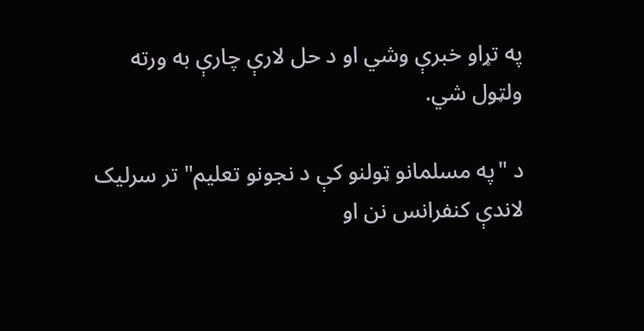په تړاو خبرې وشي او د حل لارې چارې به ورته ولټول شي.

د "په مسلمانو ټولنو کې د نجونو تعلیم" تر سرلیک لاندې کنفرانس نن او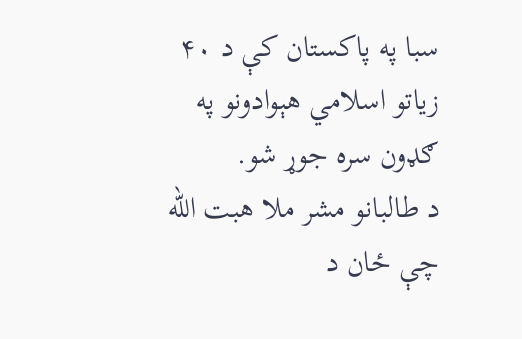سبا په پاکستان کې د ۴۰ زیاتو اسلامي هېوادونو په ګډون سره جوړ شو.
د طالبانو مشر ملا هبت الله چې ځان د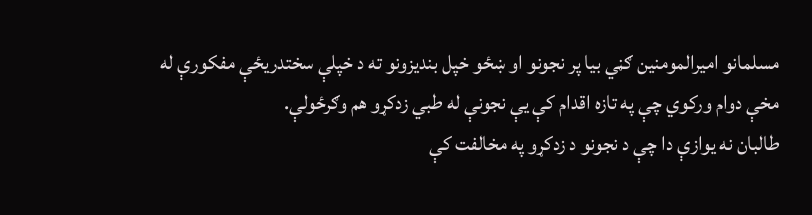مسلمانو امیرالمومنین ګڼي بیا پر نجونو او ښځو خپل بندیزونو ته د خپلې سختدریځې مفکورې له مخې دوام ورکو‌ي چې په تازه اقدام کې یې نجونې له طبي زدکړو هم وګرځولې.
طالبان نه یوازې دا چې د نجونو د زدکړو په مخالفت کې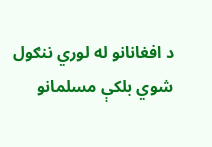د افغانانو له لوري ننګول شوي بلکې مسلمانو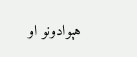هېوادونو او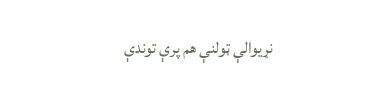نړیوالې ټولنې هم پرې توندې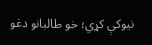نیوکې کړي؛ خو طالبانو دغو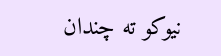نیوکو ته چندان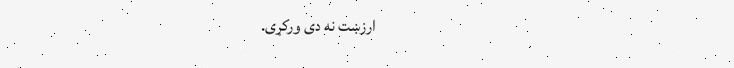ارزښت نه دی ورکړی.